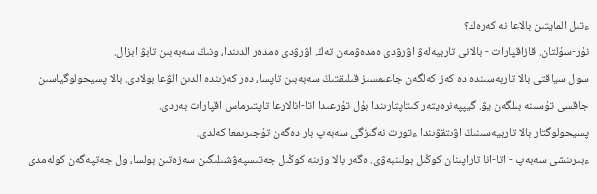ءتىل المايتىن بالاعا نە كەرەك؟
نۇر-سۇلتان. قازاقپارات - بالانى تاربيەلەۋ اۋرۋدى ەمدەۋمەن تەڭ. اۋرۋدى ەمدەر الدىندا، ونىڭ سەبەبىن تابۋ ابزال.
سول سياقتى بالا تاربەسىندە دە كەز كەلگەن جاعىمسىز قىلىقتىڭ سەبەبىن تاپسا، دەر كەزىندە الدىن الۋعا بولادى. بالا پسيحولوگياسىن جاقسى تۇسىنە بىلگەن يۋ. گيپپەنرەيتەر كىتاپتارىندا بۇل تۇرعىدا اتا-انالارعا تاپتىرماس اقپارات بەردى.
پسيحولوگتار بالا تاربيەسىنىڭ اۋىتقۋىندا ءتورت نەگىزگى سەبەپ بار دەگەن تۇجىرىمعا كەلدى.
ءبىرىنشى سەبەپ - اتا-انا تاراپىنان كوڭىل بولىنبەۋى. ەگەر بالا وزىنە كوڭىل جەتىسپەۋشىلىگىن سەزەتىن بولسا، ول جەتپەگەن كولەمدى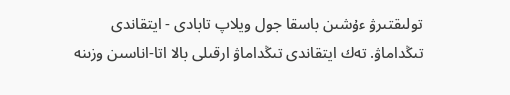تولىقتىرۋ ءۇشىن باسقا جول ويلاپ تابادى - ايتقاندى تىڭداماۋ. تەك ايتقاندى تىڭداماۋ ارقىلى بالا اتا-اناسىن وزىنە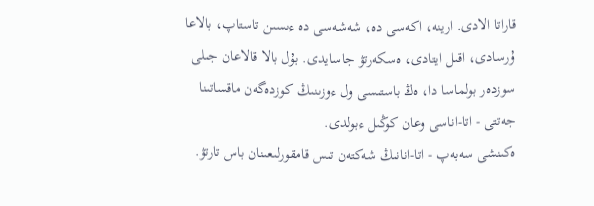قاراتا الادى. ارينە، اكەسى دە، شەشەسى دە ءىسىن تاستاپ، بالاعا ۇرسادى، اقىل ايتادى، ەسكەرتۋ جاسايدى. بۇل بالا قالاعان جىلى سوزدەر بولماسا دا، ەڭ باستىسى ول ءوزىنىڭ كوزدەگەن ماقساتىنا جەتتى - اتا-اناسى وعان كوڭىل ءبولدى.
ەكىنشى سەبەپ - اتا-انانىڭ شەكتەن تىس قامقورلىعىنان باس تارتۋ.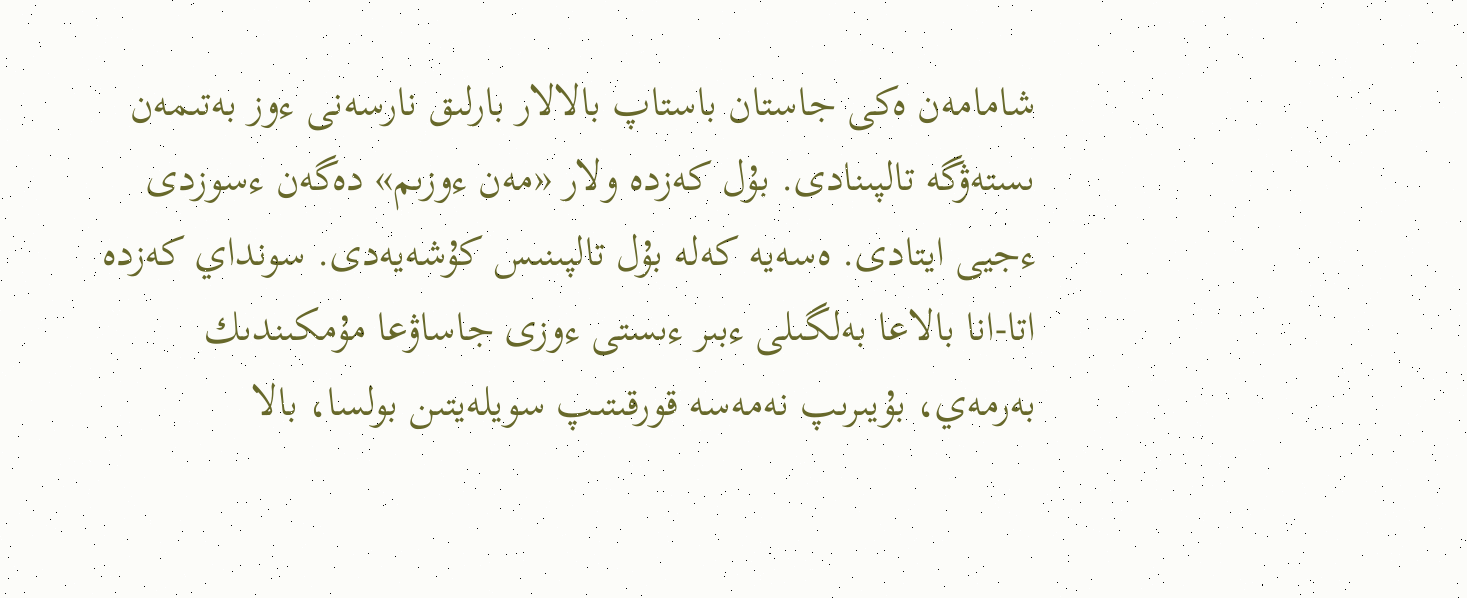شامامەن ەكى جاستان باستاپ بالالار بارلىق نارسەنى ءوز بەتىمەن ىستەۋگە تالپىنادى. بۇل كەزدە ولار «مەن ءوزىم» دەگەن ءسوزدى ءجيى ايتادى. ەسەيە كەلە بۇل تالپىنىس كۇشەيەدى. سونداي كەزدە اتا-انا بالاعا بەلگىلى ءبىر ءىستى ءوزى جاساۋعا مۇمكىندىك بەرمەي، بۇيىرىپ نەمەسە قورقىتىپ سويلەيتىن بولسا، بالا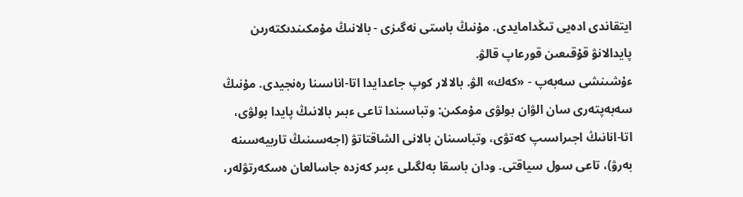ايتقاندى ادەيى تىڭدامايدى. مۇنىڭ باستى نەگىزى - بالانىڭ مۇمكىندىكتەرىن پايدالانۋ قۇقىعىن قورعاپ قالۋ.
ءۇشىنشى سەبەپ - «كەك» الۋ. بالالار كوپ جاعدايدا اتا-اناسىنا رەنجيدى. مۇنىڭ سەبەپتەرى سان الۋان بولۋى مۇمكىن: وتباسىندا تاعى ءبىر بالانىڭ پايدا بولۋى، اتا-انانىڭ اجىراسىپ كەتۋى، وتباسىنان بالانى الشاقتاتۋ (اجەسىنىڭ تاربيەسىنە بەرۋ)، تاعى سول سياقتى. ودان باسقا بەلگىلى ءبىر كەزدە جاسالعان ەسكەرتۋلەر،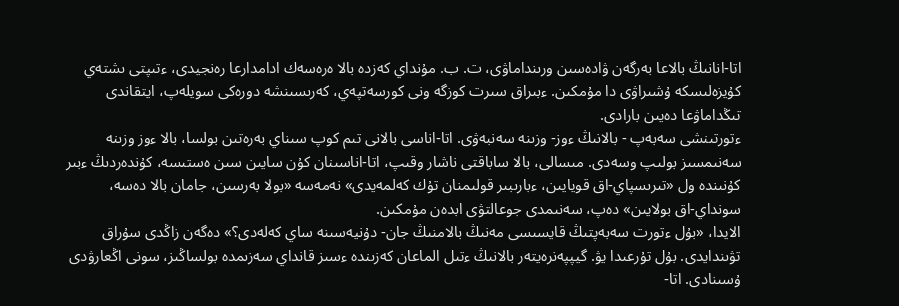اتا-انانىڭ بالاعا بەرگەن ۋادەسىن ورىنداماۋى، ت. ب. مۇنداي كەزدە بالا ەرەسەك ادامدارعا رەنجيدى، ءتىپتى ىشتەي كۇيزەلىسكە ۇشىراۋى دا مۇمكىن. ءبىراق سىرت كوزگە ونى كورسەتپەي، كەرىسىنشە دورەكى سويلەپ، ايتقاندى تىڭداماۋعا دەيىن بارادى.
ءتورتىنشى سەبەپ - بالانىڭ ءوز- وزىنە سەنبەۋى. اتا-اناسى بالانى تىم كوپ سىناي بەرەتىن بولسا، بالا ءوز وزىنە سەنىمسىز بولىپ وسەدى. مىسالى، بالا ساباقتى ناشار وقىپ، اتا-اناسىنان كۇن سايىن سىن ەستىسە، كۇندەردىڭ ءبىر كۇنىندە ول «تىرىسپاي-اق قويايىن، ءبارىبىر قولىمنان تۇك كەلمەيدى» نەمەسە «بولا بەرسىن، جامان بالا دەسە، سونداي-اق بولايىن» دەپ، سەنىمدى جوعالتۋى ابدەن مۇمكىن.
الايدا، «بۇل ءتورت سەبەپتىڭ قايسىسى مەنىڭ بالامنىڭ جان- دۇنيەسىنە ساي كەلەدى؟» دەگەن زاڭدى سۇراق تۋىندايدى. بۇل تۇرعىدا يۋ. گيپپەنرەيتەر بالانىڭ ءتىل الماعان كەزىندە ءسىز قانداي سەزىمدە بولساڭىز، سونى اڭعارۋدى ۇسىنادى. اتا-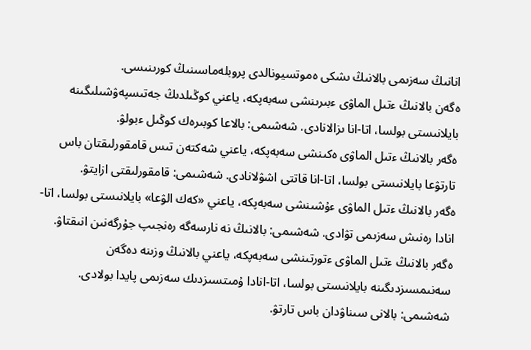انانىڭ سەزىمى بالانىڭ ىشكى ەموتسيونالدى پروبلەماسىنىڭ كورىنىسى.
ەگەن بالانىڭ ءتىل الماۋى ءبىرىنشى سەبەپكە، ياعني كوڭىلدىڭ جەتىسپەۋشىلىگىنە بايلانىستى بولسا، اتا-انا ىزالانادى. شەشىمى: بالاعا كوبىرەك كوڭىل ءبولۋ.
ەگەر بالانىڭ ءتىل الماۋى ەكىنشى سەبەپكە، ياعني شەكتەن تىس قامقورلىقتان باس تارتۋعا بايلانىستى بولسا، اتا-انا قاتتى اشۋلانادى. شەشىمى: قامقورلىقتى ازايتۋ.
ەگەر بالانىڭ ءتىل الماۋى ءۇشىنشى سەبەپكە، ياعني «كەك الۋعا» بايلانىستى بولسا، اتا-انادا رەنىش سەزىمى تۋادى. شەشىمى: بالانىڭ نە نارسەگە رەنجىپ جۇرگەنىن انىقتاۋ.
ەگەر بالانىڭ ءتىل الماۋى ءتورتىنشى سەبەپكە، ياعني بالانىڭ وزىنە دەگەن سەنىمسىزدىگىنە بايلانىستى بولسا، اتا-انادا ۇمىتسىزدىك سەزىمى پايدا بولادى. شەشىمى: بالانى سىناۋدان باس تارتۋ.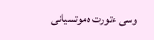وسى ءتورت ەموتسيانى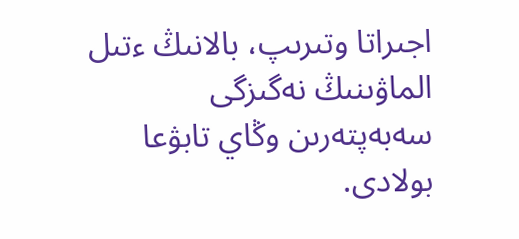اجىراتا وتىرىپ، بالانىڭ ءتىل الماۋىنىڭ نەگىزگى سەبەپتەرىن وڭاي تابۋعا بولادى.